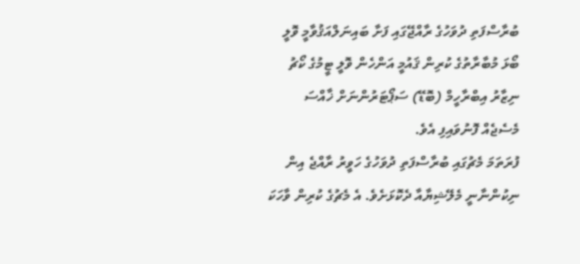ބުރާސްފަތި ދުވަހުގެ ރާއްޖޭގައި ފަށާ ބައިނަލްއަޤުވާމީ ވޮލީ ބޯޅަ މުބާރާތުގެ ކުރިން ޤައުމީ އަންހެން ވޮލީ ޓީމުގެ ކޯޗު ނިޒާރު އިބްރާހީމް (ބޮޑޭ) ސަޕޯޓަރުންނަށް ޚާއްސަ މެސެޖެއް ފޮނުވައިފި އެވެ.
ފުރަތަމަ މެޗުގައި ބުރާސްފަތި ދުވަހުގެ ހަވީރު ރާއްޖެ އިން ނިކުންނާނީ މެލޭޝިޔާއާ ދެކޮޅަށެވެ. އެ މެޗުގެ ކުރިން ވާހަކަ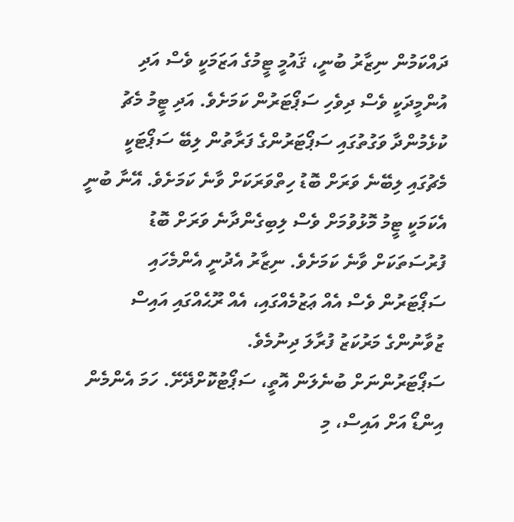ދައްކަމުން ނިޒާރު ބުނީ، ޤައުމީ ޓީމުގެ އަޒަމަކީ ވެސް އަދި އުންމީދަކީ ވެސް ދިވެހި ސަޕޯޓަރުން ކަމަށެވެ. އަދި ޓީމު މެޗު ކުޅެމުންދާ ވަގުތުގައި ސަޕޯޓަރުންގެ ފަރާތުން ލިބޭ ސަޕޯޓަކީ މެޗުގައި ލިބޭނެ ވަރަށް ބޮޑު ހިތްވަރަކަށް ވާނެ ކަމަށެވެ. އޭނާ ބުނީ އެކަމަކީ ޓީމު މޮޅުވުމަށް ވެސް ލިބިގެންދާނެ ވަރަށް ބޮޑު ފުރުސަތަކަށް ވާނެ ކަމަށެވެ. ނިޒާރު އެދުނީ އެންމެހައި ސަޕޯޓަރުން ވެސް އެއް ޢަޒުމެއްގައި، އެއް ރޫޙެއްގައި އައިސް ޒުވާނުންގެ މަރުކަޒު ފުރާލަ ދިނުމެވެ.
ސަޕޯޓަރުންނަށް ބުނެލަން އޮތީ، ސަޕޯޓުކޮށްދޭށޭ. ހަމަ އެންމެން އިންޑޯ އަށް އައިސް، މި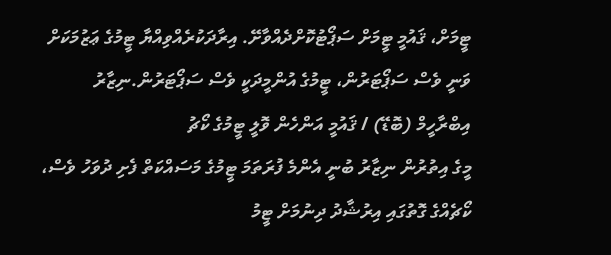ޓީމަށް، ޤައުމީ ޓީމަށް ސަޕޯޓުކޮށްދެއްވާށޭ. އިރާދަކުރެއްވިއްޔާ ޓީމުގެ ޢަޒުމަކަށް ވަނީ ވެސް ސަޕޯޓަރުން، ޓީމުގެ އުންމީދަކީ ވެސް ސަޕޯޓަރުން.ނިޒާރު އިބްރާހީމް (ބޮޑޭ) / ޤައުމީ އަންހެން ވޮލީ ޓީމުގެ ކޯޗު
މީގެ އިތުރުން ނިޒާރު ބުނީ އެންމެ ފުރަތަމަ ޓީމުގެ މަސައްކަތް ފެށި ދުވަހު ވެސް، ކޯޗެއްގެ ގޮތުގައި އިރުޝާދު ދިނުމަށް ޓީމު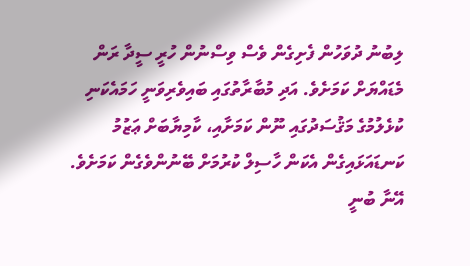ލިބުނު ދުވަހުން ފެށިގެން ވެސް ވިސްނުން ހުރީ ސީދާ ރަން މެޑައްޔަށް ކަމަށެވެ. އަދި މުބާރާތުގައި ބައިވެރިވަނީ ހަމައެކަނި ކުޅެލުމުގެ މަޤުސަދުގައި ނޫން ކަމަށާއި، ކާމިޔާބަށް ޢަޒުމު ކަނޑައަޅައިގެން އެކަން ހާސިލް ކުރުމަށް ބޭނުންވެގެން ކަމަށެވެ. އޭނާ ބުނީ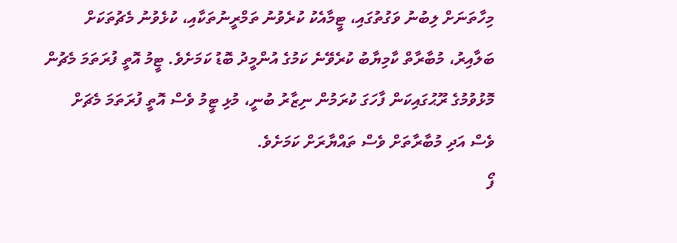މިހާތަނަށް ލިބުނު ވަގުތުގައި، ޓީމާއެކު ކުރެވުނު ތަމްރީނުތަކާއި، ކުޅެވުނު މެޗުތަކަށް ބަލާއިރު، މުބާރާތް ކާމިޔާބު ކުރެވޭނެ ކަމުގެ އުންމީދު ބޮޑު ކަމަށެވެ. ޓީމު އޮތީ ފުރަތަމަ މެޗުން މޮޅުވުމުގެ ރޫޙުގައިކަން ފާހަގަ ކުރަމުން ނިޒާރު ބުނީ، މުޅި ޓީމު ވެސް އޮތީ ފުރަތަމަ މެޗަށް ވެސް އަދި މުބާރާތަށް ވެސް ތައްޔާރަށް ކަމަށެވެ.
ފޯ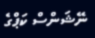ނޭޝަންސް ކަޕްގެ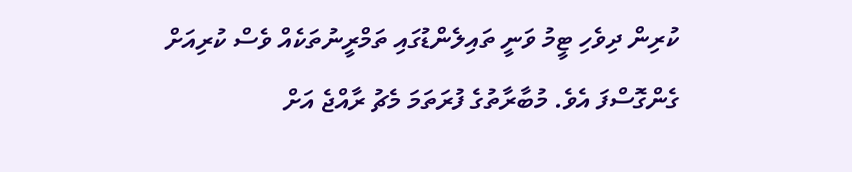ކުރިން ދިވެހި ޓީމު ވަނީ ތައިލެންޑުގައި ތަމްރީނުތަކެއް ވެސް ކުރިއަށް ގެންގޮސްފަ އެވެ. މުބާރާތުގެ ފުރަތަމަ މެޗު ރާއްޖެ އަށް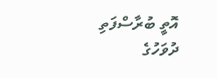އޮތީ ބުރާސްފަތި ދުވަހުގެ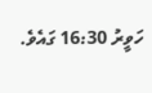ހަވީރު 16:30 ގައެވެ.